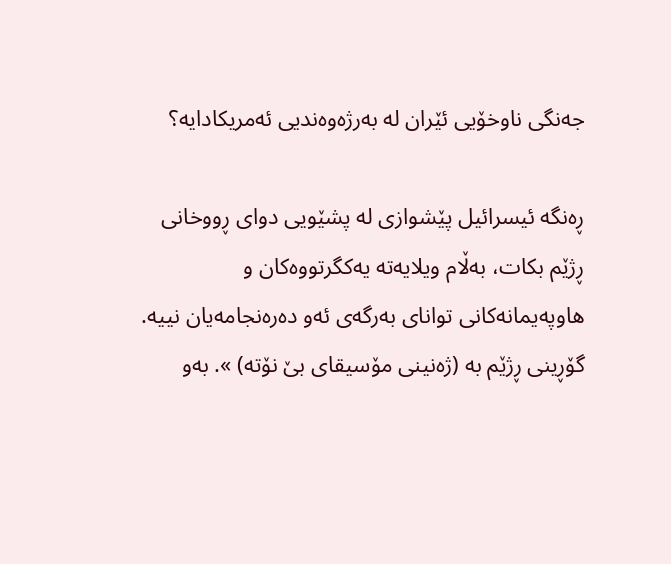جەنگی ناوخۆیی ئێران لە بەرژەوەندیی ئەمریکادایە؟

ڕەنگە ئیسرائیل پێشوازی لە پشێویی دوای ڕووخانی ڕژێم بکات، بەڵام ویلایەتە یەکگرتووەکان و هاوپەیمانەکانی توانای بەرگەی ئەو دەرەنجامەیان نییە.
گۆڕینی ڕژێم بە (ژەنینی مۆسیقای بێ نۆتە) ». بەو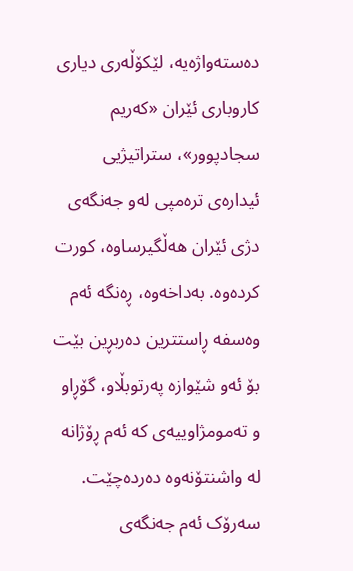دەستەواژەیە، لێکۆڵەری دیاری کاروباری ئێران «کەریم سجادپوور»، ستراتیژیی ئیدارەی ترەمپی لەو جەنگەی دژی ئێران هەڵگیرساوە، کورت کردەوە. بەداخەوە، ڕەنگە ئەم وەسفە ڕاستترین دەربڕین بێت بۆ ئەو شێوازە پەرتوبڵاو، گۆڕاو و تەمومژاوییەی کە ئەم ڕۆژانە لە واشنتۆنەوە دەردەچێت.
سەرۆک ئەم جەنگەی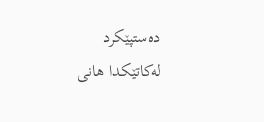دەستپێکرد لەکاتێکدا هانی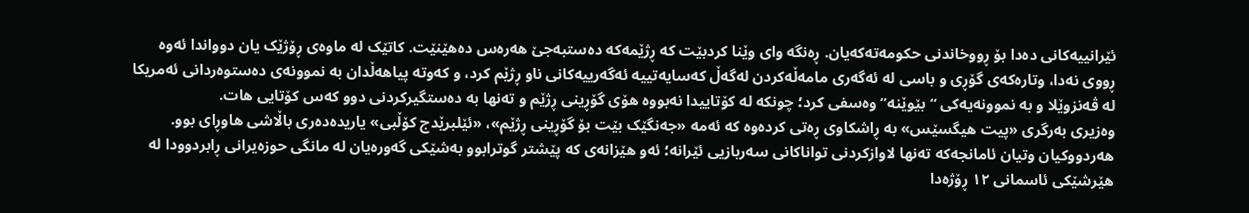ئێرانییەکانی دەدا بۆ ڕووخاندنی حکومەتەکەیان. ڕەنگە وای وێنا کردبێت کە ڕژێمەکە دەستبەجێ هەرەس دەهێنێت. کاتێک لە ماوەی ڕۆژێک یان دوواندا ئەوە ڕووی نەدا، وتارەکەی گۆڕی و باسی لە ئەگەری مامەڵەکردن لەگەڵ کەسایەتییە ئەگەرییەکانی ناو ڕژێم کرد، و کەوتە پیاهەڵدان بە نموونەی دەستوەردانی ئەمریکا لە ڤەنزوێلا و بە نموونەیەکی “بێوێنە” وەسفی کرد؛ چونکە لە کۆتاییدا نەبووە هۆی گۆڕینی ڕژێم و تەنها بە دەستگیرکردنی دوو کەس کۆتایی هات.
وەزیری بەرگری «پیت هیگسێس» بە ڕاشکاوی ڕەتی کردەوە کە ئەمە «جەنگێک بێت بۆ گۆڕینی ڕژێم»، «ئێلبرێدج کۆڵبی» یاریدەدەری باڵاشی هاوڕای بوو. هەردووکیان وتیان ئامانجەکە تەنها لاوازکردنی تواناکانی سەربازیی ئێرانە؛ ئەو هێزانەی کە پێشتر گوترابوو بەشێکی گەورەیان لە مانگی حوزەیرانی ڕابردوودا لە هێرشێکی ئاسمانی ١٢ ڕۆژەدا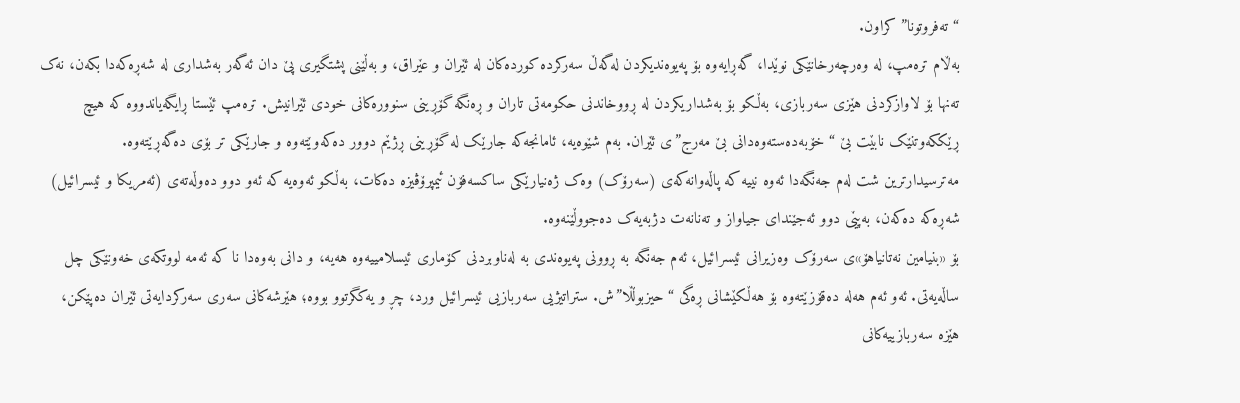“تەفروتونا” کراون.
بەڵام ترەمپ، لە وەرچەرخانێکی نوێدا، گەڕایەوە بۆ پەیوەندیکردن لەگەڵ سەرکردە کوردەکان لە ئێران و عێراق، و بەڵێنی پشتگیری پێ دان ئەگەر بەشداری لە شەڕەکەدا بکەن، نەک تەنها بۆ لاوازکردنی هێزی سەربازی، بەڵکو بۆ بەشداریکردن لە ڕووخاندنی حکومەتی تاران و ڕەنگە گۆڕینی سنوورەکانی خودی ئێرانیش. ترەمپ ئێستا ڕایگەیاندووە کە هیچ ڕێککەوتنێک نابێت بێ “خۆبەدەستەوەدانی بێ مەرج”ی ئێران. بەم شێوەیە، ئامانجەکە جارێک لە گۆڕینی ڕژێم دوور دەکەوێتەوە و جارێکی تر بۆی دەگەڕێتەوە.
مەترسیدارترین شت لەم جەنگەدا ئەوە نییە کە پاڵەوانەکەی (سەرۆک) وەک ژەنیارێکی ساکسەفۆن ئیمپرۆڤیزە دەکات، بەڵکو ئەوەیە کە ئەو دوو دەوڵەتەی (ئەمریکا و ئیسرائیل) شەڕەکە دەکەن، بەپێی دوو ئەجێندای جیاواز و تەنانەت دژبەیەک دەجووڵێنەوە.
بۆ «بنیامین نەتانیاهۆ»ی سەرۆک وەزیرانی ئیسرائیل، ئەم جەنگە بە ڕوونی پەیوەندی بە لەناوبردنی کۆماری ئیسلامییەوە هەیە، و دانی بەوەدا نا کە ئەمە لووتکەی خەونێکی چل ساڵەیەتی. ئەو ئەم هەلە دەقۆزێتەوە بۆ هەڵکێشانی ڕەگی “حیزبوڵڵا”ش. ستراتیژیی سەربازیی ئیسرائیل ورد، چڕ و یەکگرتوو بووە؛ هێرشەکانی سەری سەرکردایەتی ئێران دەپێکن، هێزە سەربازییەکانی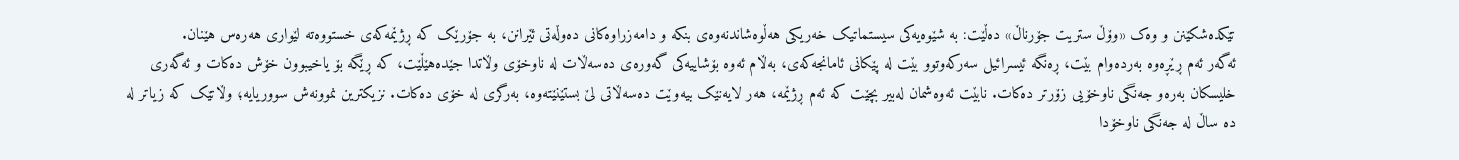تێکدەشکێنن و وەک «وۆڵ ستریت جۆرناڵ» دەڵێت: بە شێوەیەکی سیستماتیک خەریکی هەڵوەشاندنەوەی بنکە و دامەزراوەکانی دەوڵەتی ئێرانن، بە جۆرێک کە ڕژێمەکەی خستووەتە لێواری هەرەس هێنان.
ئەگەر ئەم ڕێڕەوە بەردەوام بێت، ڕەنگە ئیسرائیل سەرکەوتوو بێت لە پێکانی ئامانجەکەی، بەڵام ئەوە بۆشاییەکی گەورەی دەسەڵات لە ناوخۆی وڵاتدا جێدەهێڵێت، کە ڕێگە بۆ یاخیبوون خۆش دەکات و ئەگەری خلیسکان بەرەو جەنگی ناوخۆیی زۆرتر دەکات. نابێت ئەوەشمان لەبیر بچێت کە ئەم ڕژێمە، هەر لایەنێک بیەوێت دەسەڵاتی لێ بستێنێتەوە، بەرگری لە خۆی دەکات. نزیکترین نموونەش سووریایە؛ وڵاتێک کە زیاتر لە دە ساڵ لە جەنگی ناوخۆدا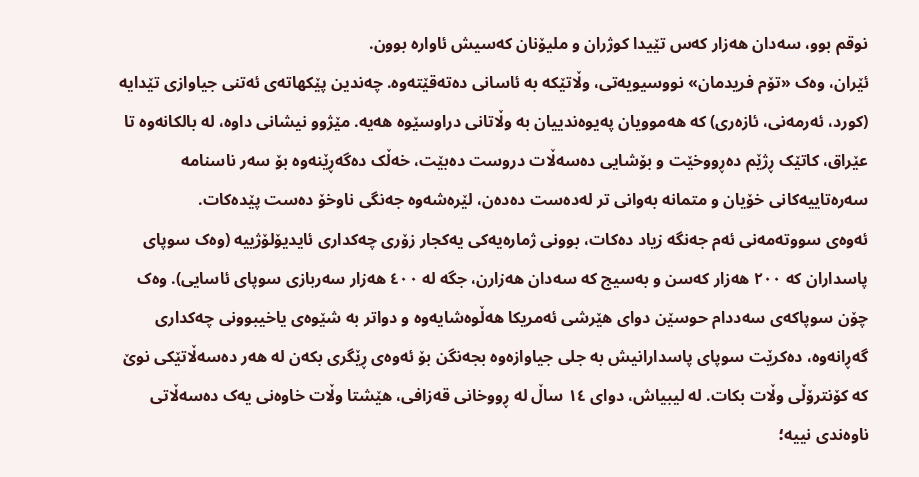نوقم بوو، سەدان هەزار کەس تێیدا کوژران و ملیۆنان کەسیش ئاوارە بوون.
ئێران، وەک «تۆم فریدمان» نووسیویەتی، وڵاتێکە بە ئاسانی دەتەقێتەوە. چەندین پێکهاتەی ئەتنی جیاوازی تێدایە (کورد، ئەرمەنی، ئازەری) کە هەموویان پەیوەندییان بە وڵاتانی دراوسێوە هەیە. مێژوو نیشانی داوە، لە بالکانەوە تا عێراق، کاتێک ڕژێم دەڕووخێت و بۆشایی دەسەڵات دروست دەبێت، خەڵک دەگەڕێنەوە بۆ سەر ناسنامە سەرەتاییەکانی خۆیان و متمانە بەوانی تر لەدەست دەدەن، لێرەشەوە جەنگی ناوخۆ دەست پێدەکات.
ئەوەی سووتەمەنی ئەم جەنگە زیاد دەکات، بوونی ژمارەیەکی یەکجار زۆری چەکداری ئایدیۆلۆژییە (وەک سوپای پاسداران کە ٢٠٠ هەزار کەسن و بەسیج کە سەدان هەزارن، جگە لە ٤٠٠ هەزار سەربازی سوپای ئاسایی). وەک چۆن سوپاکەی سەددام حوسێن دوای هێرشی ئەمریکا هەڵوەشایەوە و دواتر بە شێوەی یاخیبوونی چەکداری گەڕانەوە، دەکرێت سوپای پاسدارانیش بە جلی جیاوازەوە بجەنگن بۆ ئەوەی ڕێگری بکەن لە هەر دەسەڵاتێکی نوێ کە کۆنترۆڵی وڵات بکات. لە لیبیاش، دوای ١٤ ساڵ لە ڕووخانی قەزافی، هێشتا وڵات خاوەنی یەک دەسەڵاتی ناوەندی نییە؛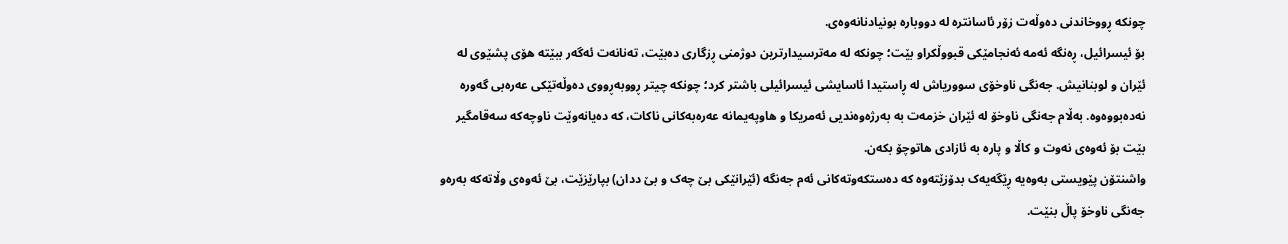چونکە ڕووخاندنی دەوڵەت زۆر ئاسانترە لە دووبارە بونیادنانەوەی.
بۆ ئیسرائیل، ڕەنگە ئەمە ئەنجامێکی قبووڵکراو بێت؛ چونکە لە مەترسیدارترین دوژمنی ڕزگاری دەبێت، تەنانەت ئەگەر ببێتە هۆی پشێوی لە ئێران و لوبنانیش. جەنگی ناوخۆی سووریاش لە ڕاستیدا ئاسایشی ئیسرائیلی باشتر کرد؛ چونکە چیتر ڕووبەڕووی دەوڵەتێکی عەرەبی گەورە نەدەبووەوە. بەڵام جەنگی ناوخۆ لە ئێران خزمەت بە بەرژەوەندیی ئەمریکا و هاوپەیمانە عەرەبەکانی ناکات، کە دەیانەوێت ناوچەکە سەقامگیر بێت بۆ ئەوەی نەوت و کاڵا و پارە بە ئازادی هاتوچۆ بکەن.
واشنتۆن پێویستی بەوەیە ڕێگەیەک بدۆزێتەوە کە دەستکەوتەکانی ئەم جەنگە (ئێرانێکی بێ چەک و بێ ددان) بپارێزێت، بێ ئەوەی وڵاتەکە بەرەو جەنگی ناوخۆ پاڵ بنێت.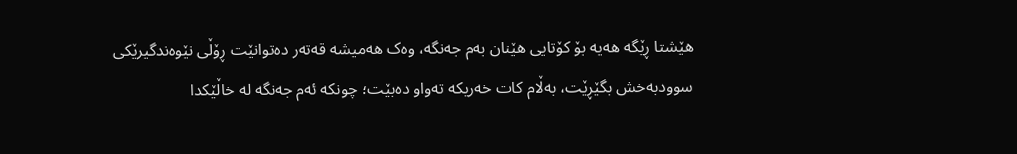هێشتا ڕێگە هەیە بۆ کۆتایی هێنان بەم جەنگە، وەک هەمیشە قەتەر دەتوانێت ڕۆڵی نێوەندگیرێکی سوودبەخش بگێڕێت، بەڵام کات خەریکە تەواو دەبێت؛ چونکە ئەم جەنگە لە خاڵێکدا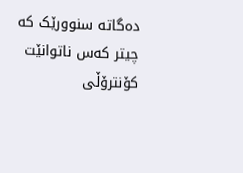دەگاتە سنوورێک کە چیتر کەس ناتوانێت کۆنترۆڵی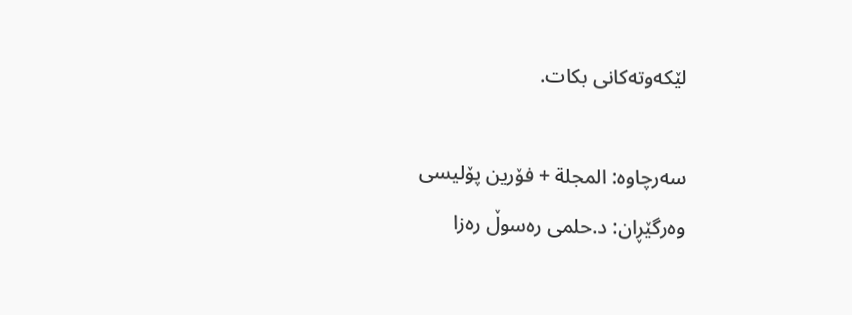لێکەوتەکانی بکات.

سەرچاوە: المجلة + فۆرین پۆلیسی
وەرگێڕان: د.حلمى رەسوڵ رەزا